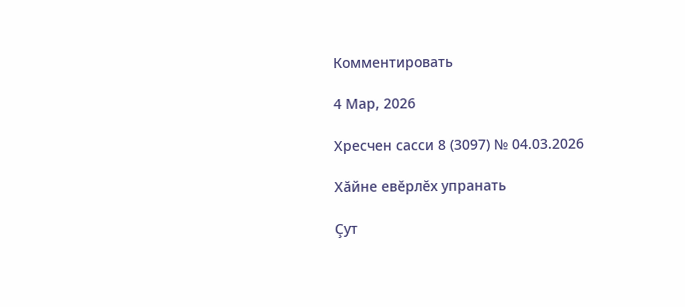Комментировать

4 Мар, 2026

Хресчен сасси 8 (3097) № 04.03.2026

Хăйне евĕрлĕх упранать

Çут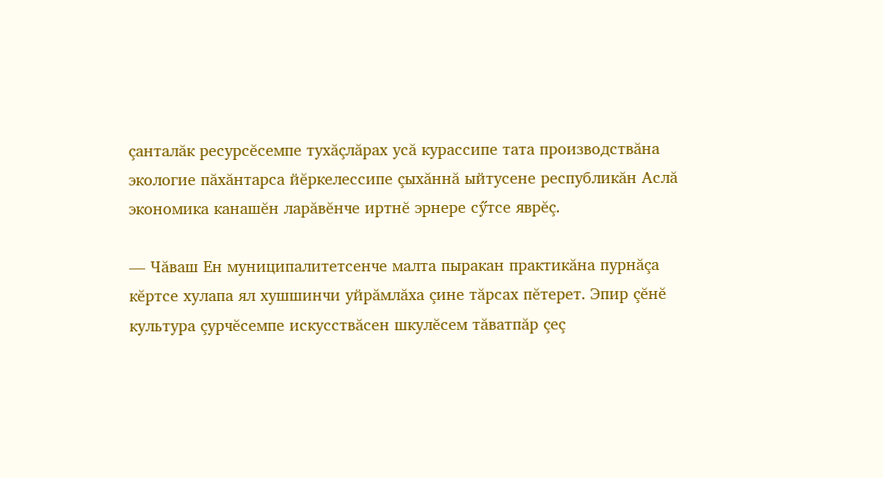çанталăк ресурсĕсемпе тухăçлăрах усă курассипе тата производствăна экологие пăхăнтарса йĕркелессипе çыхăннă ыйтусене республикăн Аслă экономика канашĕн ларăвĕнче иртнĕ эрнере сӳтсе яврĕç.

— Чăваш Ен муниципалитетсенче малта пыракан практикăна пурнăçа кĕртсе хулапа ял хушшинчи уйрăмлăха çине тăрсах пĕтерет. Эпир çĕнĕ культура çурчĕсемпе искусствăсен шкулĕсем тăватпăр çеç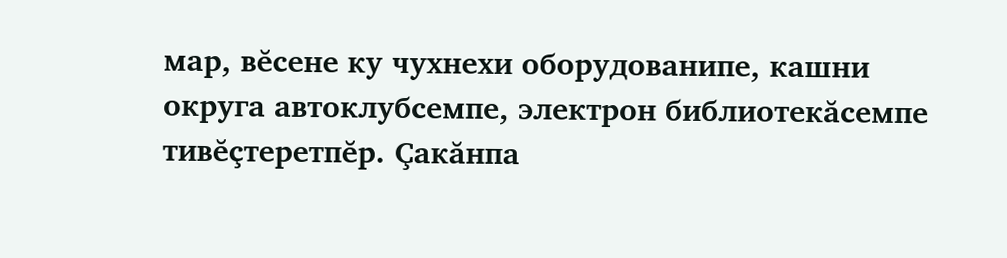мар, вĕсене ку чухнехи оборудованипе, кашни округа автоклубсемпе, электрон библиотекăсемпе тивĕçтеретпĕр. Çакăнпа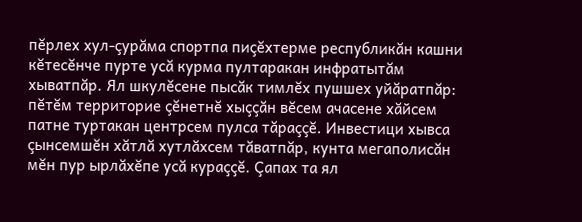пĕрлех хул-çурăма спортпа пиçĕхтерме республикăн кашни кĕтесĕнче пурте усă курма пултаракан инфратытăм хыватпăр. Ял шкулĕсене пысăк тимлĕх пушшех уйăратпăр: пĕтĕм территорие çĕнетнĕ хыççăн вĕсем ачасене хăйсем патне туртакан центрсем пулса тăраççĕ. Инвестици хывса çынсемшĕн хăтлă хутлăхсем тăватпăр, кунта мегаполисăн мĕн пур ырлăхĕпе усă кураççĕ. Çапах та ял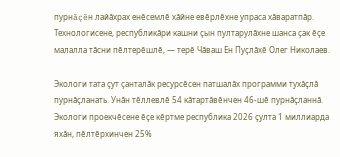пурнăçĕн лайăхрах енĕсемлĕ хăйне евĕрлĕхне упраса хăваратпăр. Технологисене, республикăри кашни çын пултарулăхне шанса çак ĕçе малалла тăсни пĕлтерĕшлĕ, — терĕ Чăваш Ен Пуçлăхĕ Олег Николаев.

Экологи тата çут çанталăк ресурсĕсен патшалăх программи тухăçлă пурнăçланать. Унăн тĕллевлĕ 54 кăтартăвĕнчен 46-шĕ пурнăçланнă. Экологи проекчĕсене ĕçе кĕртме республика 2026 çулта 1 миллиарда яхăн, пĕлтĕрхинчен 25%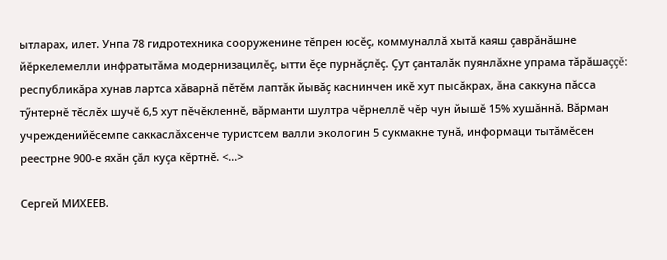ытларах, илет. Унпа 78 гидротехника сооруженине тĕпрен юсĕç, коммуналлă хытă каяш çаврăнăшне йĕркелемелли инфратытăма модернизацилĕç, ытти ĕçе пурнăçлĕç. Çут çанталăк пуянлăхне упрама тăрăшаççĕ: республикăра хунав лартса хăварнă пĕтĕм лаптăк йывăç каснинчен икĕ хут пысăкрах, ăна саккуна пăсса тӳнтернĕ тĕслĕх шучĕ 6,5 хут пĕчĕкленнĕ, вăрманти шултра чĕрнеллĕ чĕр чун йышĕ 15% хушăннă. Вăрман учрежденийĕсемпе саккаслăхсенче туристсем валли экологин 5 сукмакне тунă, информаци тытăмĕсен реестрне 900-е яхăн çăл куçа кĕртнĕ. <...>

Сергей МИХЕЕВ.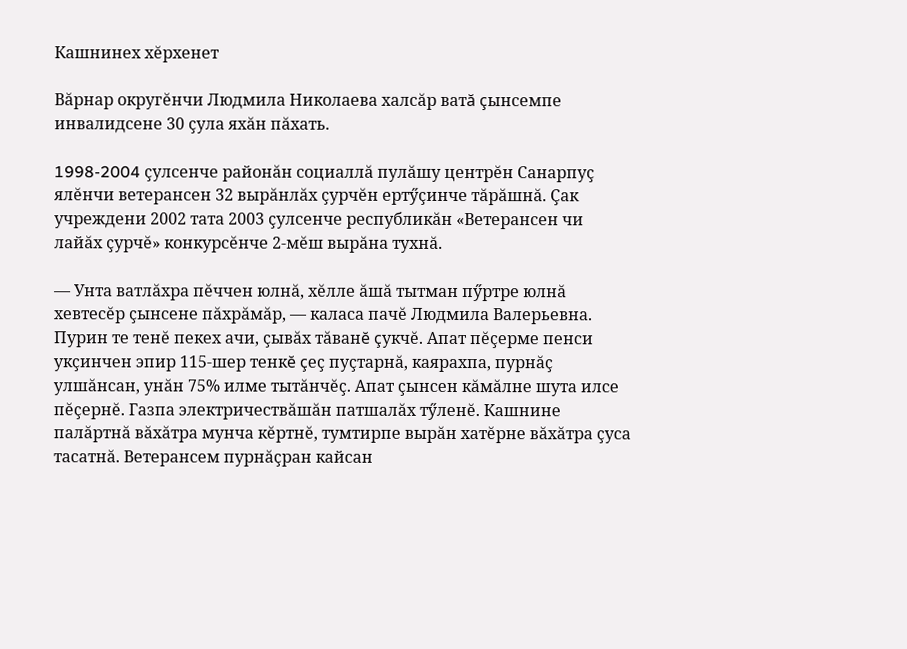Кашнинех хĕрхенет

Вăрнар округĕнчи Людмила Николаева халсăр ватă çынсемпе инвалидсене 30 çула яхăн пăхать.

1998-2004 çулсенче районăн социаллă пулăшу центрĕн Санарпуç ялĕнчи ветерансен 32 вырăнлăх çурчĕн ертӳçинче тăрăшнă. Çак учреждени 2002 тата 2003 çулсенче республикăн «Ветерансен чи лайăх çурчĕ» конкурсĕнче 2-мĕш вырăна тухнă.

— Унта ватлăхра пĕччен юлнă, хĕлле ăшă тытман пӳртре юлнă хевтесĕр çынсене пăхрăмăр, — каласа пачĕ Людмила Валерьевна. Пурин те тенĕ пекех ачи, çывăх тăванĕ çукчĕ. Апат пĕçерме пенси укçинчен эпир 115-шер тенкĕ çеç пуçтарнă, каярахпа, пурнăç улшăнсан, унăн 75% илме тытăнчĕç. Апат çынсен кăмăлне шута илсе пĕçернĕ. Газпа электричествăшăн патшалăх тӳленĕ. Кашнине палăртнă вăхăтра мунча кĕртнĕ, тумтирпе вырăн хатĕрне вăхăтра çуса тасатнă. Ветерансем пурнăçран кайсан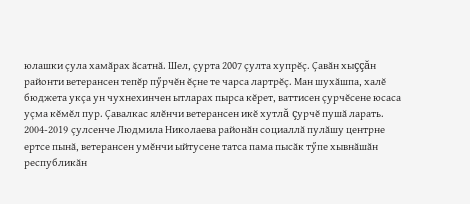юлашки çула хамăрах ăсатнă. Шел, çурта 2007 çулта хупрĕç. Çавăн хыççăн районти ветерансен тепĕр пӳрчĕн ĕçне те чарса лартрĕç. Ман шухăшпа, халĕ бюджета укçа ун чухнехинчен ытларах пырса кĕрет, ваттисен çурчĕсене юсаса уçма кĕмĕл пур. Çавалкас ялĕнчи ветерансен икĕ хутлă çурчĕ пушă ларать. 2004-2019 çулсенче Людмила Николаева районăн социаллă пулăшу центрне ертсе пынă, ветерансен умĕнчи ыйтусене татса пама пысăк тӳпе хывнăшăн республикăн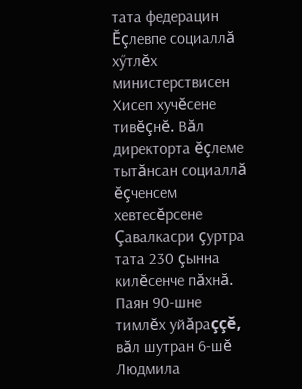тата федерацин Ĕçлевпе социаллă хӳтлĕх министерствисен Хисеп хучĕсене тивĕçнĕ. Вăл директорта ĕçлеме тытăнсан социаллă ĕçченсем хевтесĕрсене Çавалкасри çуртра тата 230 çынна килĕсенче пăхнă. Паян 90-шне тимлĕх уйăраççĕ, вăл шутран 6-шĕ Людмила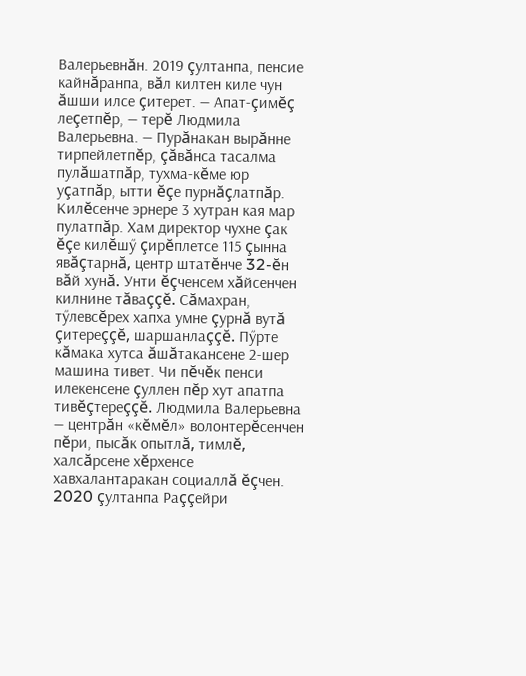Валерьевнăн. 2019 çултанпа, пенсие кайнăранпа, вăл килтен киле чун ăшши илсе çитерет. — Апат-çимĕç леçетпĕр, — терĕ Людмила Валерьевна. — Пурăнакан вырăнне тирпейлетпĕр, çăвăнса тасалма пулăшатпăр, тухма-кĕме юр уçатпăр, ытти ĕçе пурнăçлатпăр. Килĕсенче эрнере 3 хутран кая мар пулатпăр. Хам директор чухне çак ĕçе килĕшӳ çирĕплетсе 115 çынна явăçтарнă, центр штатĕнче 32-ĕн вăй хунă. Унти ĕçченсем хăйсенчен килнине тăваççĕ. Сăмахран, тӳлевсĕрех хапха умне çурнă вутă çитереççĕ, шаршанлаççĕ. Пӳрте кăмака хутса ăшăтакансене 2-шер машина тивет. Чи пĕчĕк пенси илекенсене çуллен пĕр хут апатпа тивĕçтереççĕ. Людмила Валерьевна — центрăн «кĕмĕл» волонтерĕсенчен пĕри, пысăк опытлă, тимлĕ, халсăрсене хĕрхенсе хавхалантаракан социаллă ĕçчен. 2020 çултанпа Раççейри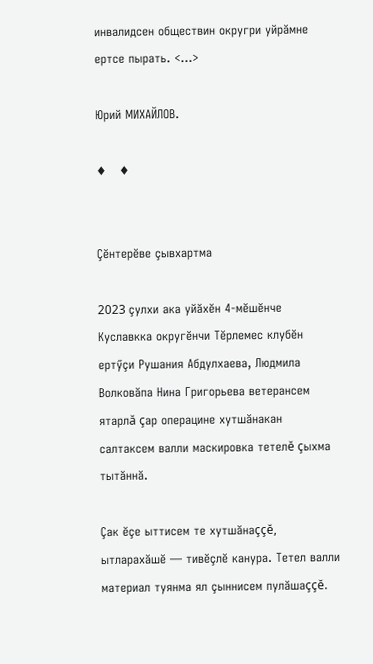инвалидсен обществин округри уйрăмне ертсе пырать. <...>

Юрий МИХАЙЛОВ.

♦   ♦


Çĕнтерĕве çывхартма

2023 çулхи ака уйăхĕн 4-мĕшĕнче Куславкка округĕнчи Тĕрлемес клубĕн ертӳçи Рушания Абдулхаева, Людмила Волковăпа Нина Григорьева ветерансем ятарлă çар операцине хутшăнакан салтаксем валли маскировка тетелĕ çыхма тытăннă.

Çак ĕçе ыттисем те хутшăнаççĕ, ытларахăшĕ — тивĕçлĕ канура. Тетел валли материал туянма ял çыннисем пулăшаççĕ.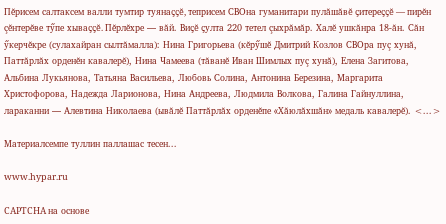Пĕрисем салтаксем валли тумтир туянаççĕ, теприсем СВОна гуманитари пулăшăвĕ çитереççĕ — пирĕн çĕнтерĕве тӳпе хываççĕ. Пĕрлĕхре — вăй. Виçĕ çулта 220 тетел çыхрăмăр. Халĕ ушкăнра 18-ăн. Сăн ӳкерчĕкре (сулахайран сылтăмалла): Нина Григорьева (кĕрӳшĕ Дмитрий Козлов СВОра пуç хунă, Паттăрлăх орденĕн кавалерĕ), Нина Чамеева (тăванĕ Иван Шимлых пуç хунă), Елена Загитова, Альбина Лукьянова, Татьяна Васильева, Любовь Солина, Антонина Березина, Маргарита Христофорова, Надежда Ларионова, Нина Андреева, Людмила Волкова, Галина Гайнуллина, лараканни — Алевтина Николаева (ывăлĕ Паттăрлăх орденĕпе «Хăюлăхшăн» медаль кавалерĕ). <...>

Материалсемпе туллин паллашас тесен...

www.hypar.ru

CAPTCHA на основе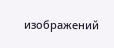изображений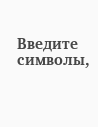Введите символы,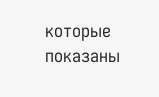которые показаны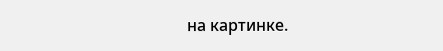на картинке.